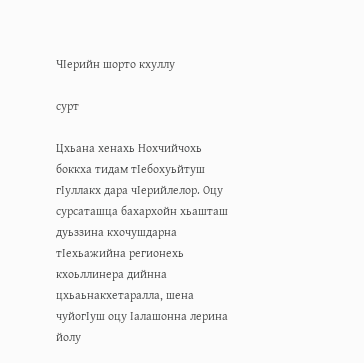ЧIерийн шорто кхуллу

сурт

Цхьана хенахь Нохчийчохь боккха тидам тIебохуьйтуш гIуллакх дара чIерийлелор. Оцу сурсаташца бахархойн хьашташ  дуьззина кхочушдарна тIехьажийна регионехь кхоьллинера дийнна цхьаьнакхетаралла, шена чуйогIуш оцу Iалашонна лерина йолу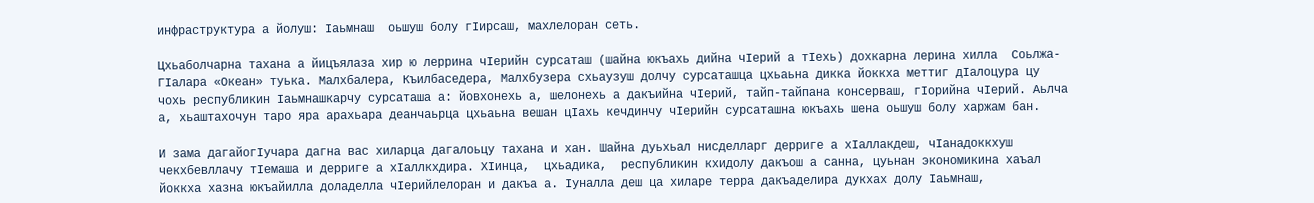инфраструктура а йолуш: Iаьмнаш  оьшуш болу гIирсаш, махлелоран сеть.

Цхьаболчарна тахана а йицъялаза хир ю леррина чIерийн сурсаташ (шайна юкъахь дийна чIерий а тIехь) дохкарна лерина хилла  Соьлжа-ГIалара «Океан» туька. Малхбалера, Къилбаседера, Малхбузера схьаузуш долчу сурсаташца цхьаьна дикка йоккха меттиг дIалоцура цу чохь республикин Iаьмнашкарчу сурсаташа а: йовхонехь а, шелонехь а дакъийна чIерий, тайп-тайпана консерваш, гIорийна чIерий. Аьлча а, хьаштахочун таро яра арахьара деанчаьрца цхьаьна вешан цIахь кечдинчу чIерийн сурсаташна юкъахь шена оьшуш болу харжам бан.

И зама дагайогIучара дагна вас хиларца дагалоьцу тахана и хан. Шайна дуьхьал нисделларг дерриге а хIаллакдеш, чIанадоккхуш чекхбевллачу тIемаша и дерриге а хIаллкхдира. ХIинца,  цхьадика,  республикин кхидолу дакъош а санна, цуьнан экономикина хаъал йоккха хазна юкъайилла доладелла чIерийлелоран и дакъа а. Iуналла деш ца хиларе терра дакъаделира дукхах долу Iаьмнаш,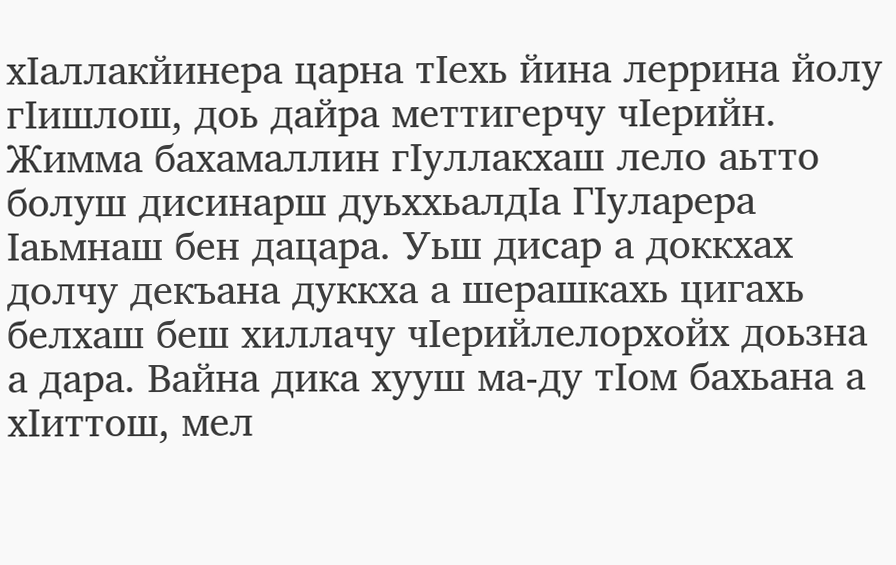хIаллакйинера царна тIехь йина леррина йолу гIишлош, доь дайра меттигерчу чIерийн. Жимма бахамаллин гIуллакхаш лело аьтто болуш дисинарш дуьххьалдIа ГIуларера Iаьмнаш бен дацара. Уьш дисар а доккхах долчу декъана дуккха а шерашкахь цигахь белхаш беш хиллачу чIерийлелорхойх доьзна а дара. Вайна дика хууш ма-ду тIом бахьана а хIиттош, мел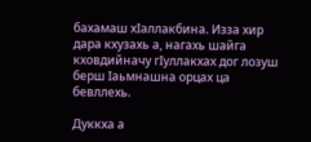бахамаш хIаллакбина. Изза хир дара кхузахь а, нагахь шайга кховдийначу гIуллакхах дог лозуш берш Iаьмнашна орцах ца бевллехь.

Дуккха а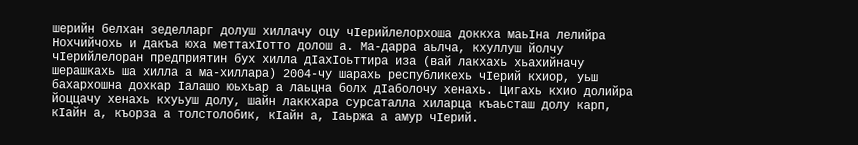шерийн белхан зеделларг долуш хиллачу оцу чIерийлелорхоша доккха маьIна лелийра Нохчийчохь и дакъа юха меттахIотто долош а. Ма-дарра аьлча, кхуллуш йолчу чIерийлелоран предприятин бух хилла дIахIоьттира иза (вай лакхахь хьахийначу шерашкахь ша хилла а ма-хиллара) 2004-чу шарахь республикехь чIерий кхиор, уьш бахархошна дохкар Iалашо юьхьар а лаьцна болх дIаболочу хенахь. Цигахь кхио долийра йоццачу хенахь кхуьуш долу, шайн лаккхара сурсаталла хиларца къаьсташ долу карп, кIайн а, къорза а толстолобик, кIайн а, Iаьржа а амур чIерий.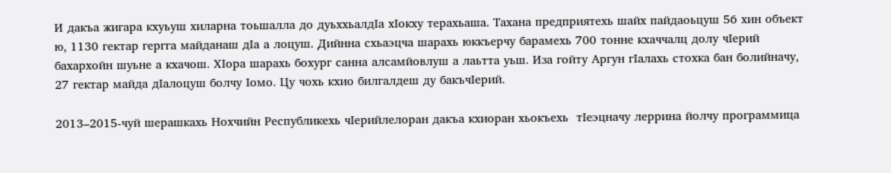И дакъа жигара кхуьуш хиларна тоьшалла до дуьххьалдIа хIокху терахьаша. Тахана предприятехь шайх пайдаоьцуш 56 хин объект ю, 1130 гектар гергга майданаш дIа а лоцуш. Дийнна схьаэцча шарахь юккъерчу барамехь 700 тонне кхаччалц долу чIерий бахархойн шуьне а кхачош. ХIора шарахь бохург санна алсамйовлуш а лаьтта уьш. Иза гойту Аргун гIалахь стохка бан болийначу, 27 гектар майда дIалоцуш болчу Iомо. Цу чохь кхио билгалдеш ду бакъчIерий.

2013–2015-чуй шерашкахь Нохчийн Республикехь чIерийлелоран дакъа кхиоран хьокъехь  тIеэцначу леррина йолчу программица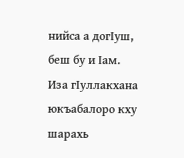нийса а догIуш, беш бу и Iам. Иза гIуллакхана юкъабалоро кху шарахь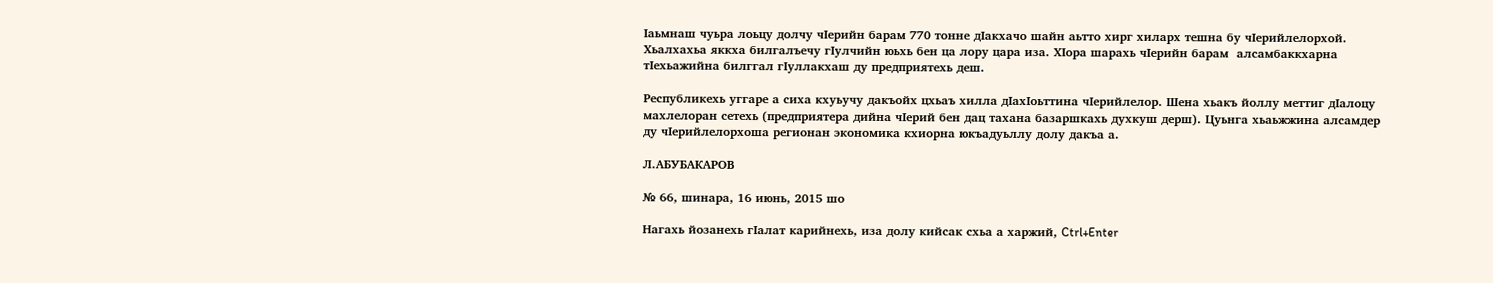Iаьмнаш чуьра лоьцу долчу чIерийн барам 770 тонне дIакхачо шайн аьтто хирг хиларх тешна бу чIерийлелорхой. Хьалхахьа яккха билгалъечу гIулчийн юьхь бен ца лору цара иза. ХIора шарахь чIерийн барам  алсамбаккхарна тIехьажийна билггал гIуллакхаш ду предприятехь деш.

Республикехь уггаре а сиха кхуьучу дакъойх цхьаъ хилла дIахIоьттина чIерийлелор. Шена хьакъ йоллу меттиг дIалоцу махлелоран сетехь (предприятера дийна чIерий бен дац тахана базаршкахь духкуш дерш). Цуьнга хьаьжжина алсамдер ду чIерийлелорхоша регионан экономика кхиорна юкъадуьллу долу дакъа а.

Л.АБУБАКАРОВ

№ 66, шинара, 16 июнь, 2015 шо

Нагахь йозанехь гIалат карийнехь, иза долу кийсак схьа а харжий, Ctrl+Enter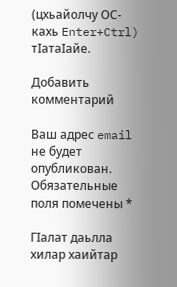(цхьайолчу ОС-кахь Enter+Ctrl) тIатаIайе.

Добавить комментарий

Ваш адрес email не будет опубликован. Обязательные поля помечены *

ГIалат даьлла хилар хаийтар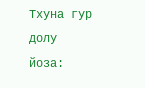Тхуна гур долу йоза: